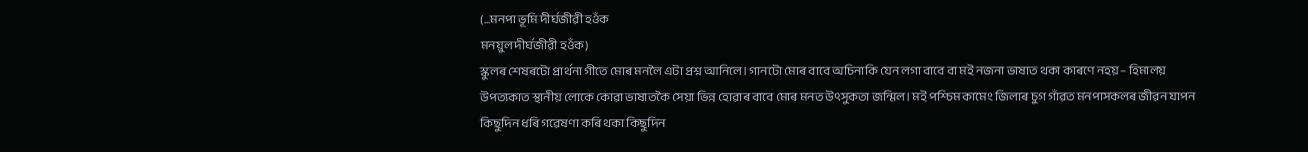(...মনপা ভূমি দীৰ্ঘজীৱী হওঁক
মনয়ুল দীৰ্ঘজীৱী হওঁক)
স্কুলৰ শেষৰটো প্ৰাৰ্থনা গীতে মোৰ মনলৈ এটা প্ৰশ্ন আনিলে। গানটো মোৰ বাবে অচিনাকি যেন লগা বাবে বা মই নজনা ভাষাত থকা কাৰণে নহয় – হিমালয় উপত্যকাত স্থানীয় লোকে কোৱা ভাষাতকৈ সেয়া ভিন্ন হোৱাৰ বাবে মোৰ মনত উৎসুকতা জন্মিল। মই পশ্চিম কামেং জিলাৰ চুগ গাঁৱত মনপাসকলৰ জীৱন যাপন কিছুদিন ধৰি গৱেষণা কৰি থকা কিছুদিন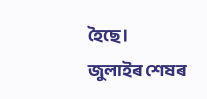হৈছে।
জুলাইৰ শেষৰ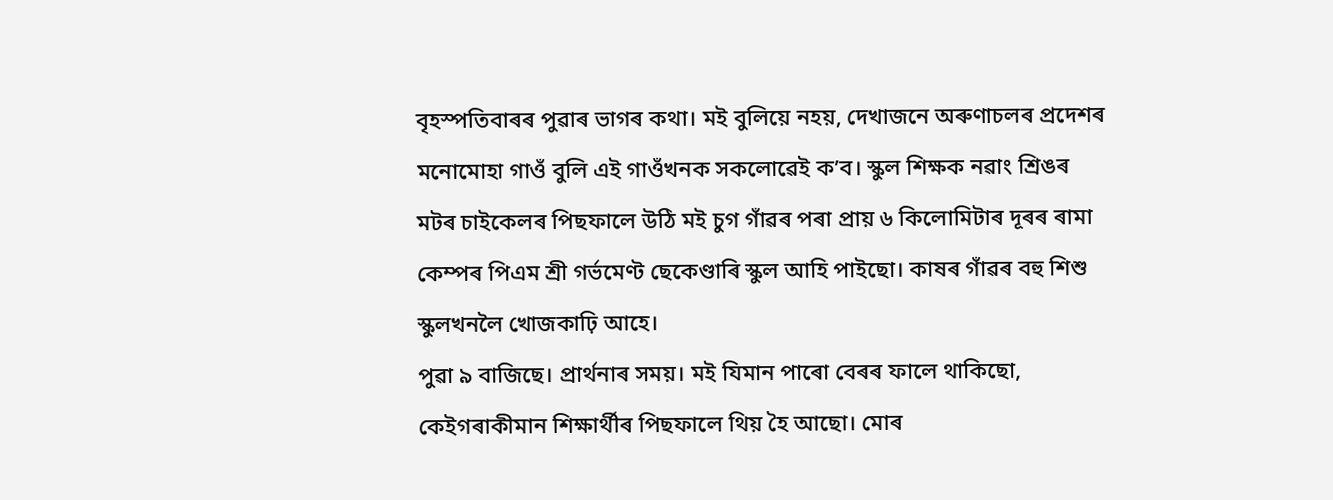বৃহস্পতিবাৰৰ পুৱাৰ ভাগৰ কথা। মই বুলিয়ে নহয়, দেখাজনে অৰুণাচলৰ প্ৰদেশৰ মনোমোহা গাওঁ বুলি এই গাওঁখনক সকলোৱেই ক’ব। স্কুল শিক্ষক নৱাং শ্ৰিঙৰ মটৰ চাইকেলৰ পিছফালে উঠি মই চুগ গাঁৱৰ পৰা প্ৰায় ৬ কিলোমিটাৰ দূৰৰ ৰামা কেম্পৰ পিএম শ্ৰী গৰ্ভমেণ্ট ছেকেণ্ডাৰি স্কুল আহি পাইছো। কাষৰ গাঁৱৰ বহু শিশু স্কুলখনলৈ খোজকাঢ়ি আহে।
পুৱা ৯ বাজিছে। প্ৰাৰ্থনাৰ সময়। মই যিমান পাৰো বেৰৰ ফালে থাকিছো, কেইগৰাকীমান শিক্ষাৰ্থীৰ পিছফালে থিয় হৈ আছো। মোৰ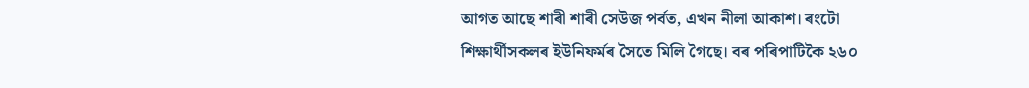আগত আছে শাৰী শাৰী সেউজ পৰ্বত, এখন নীলা আকাশ। ৰংটো শিক্ষাৰ্থীসকলৰ ইউনিফৰ্মৰ সৈতে মিলি গৈছে। বৰ পৰিপাটিকৈ ২৬০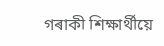গৰাকী শিক্ষাৰ্থীয়ে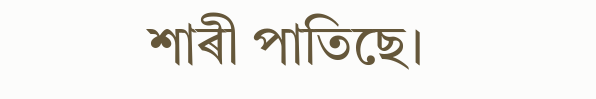শাৰী পাতিছে।